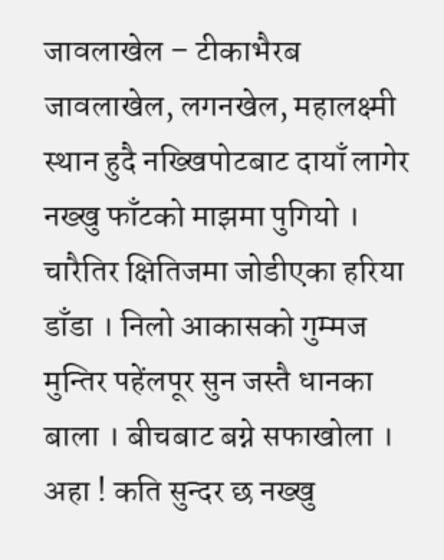जावलाखेल – टीकाभैरब
जावलाखेल, लगनखेल, महालक्ष्मी स्थान हुदै नख्खिपोटबाट दायाँ लागेर नख्खु फाँटको माझमा पुगियो । चारैतिर क्षितिजमा जोडीएका हरिया डाँडा । निलो आकासको गुम्मज मुन्तिर पहेंलपूर सुन जस्तै धानका बाला । बीचबाट बग्ने सफाखोला । अहा ! कति सुन्दर छ नख्खु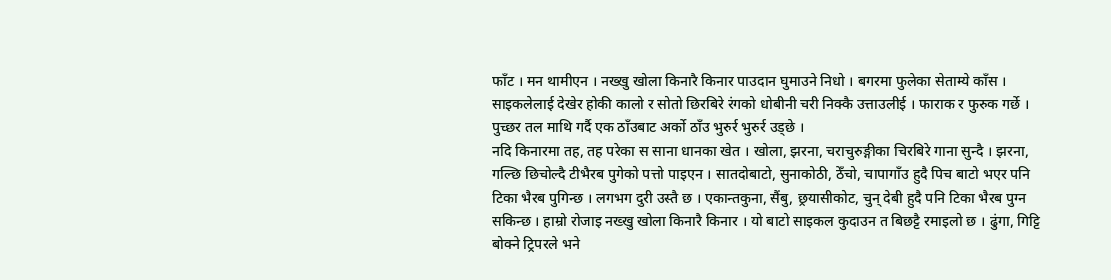फाँट । मन थामीएन । नख्खु खोला किनारै किनार पाउदान घुमाउने निधो । बगरमा फुलेका सेताम्ये काँस । साइकलेलाई देखेर होकी कालो र सोतो छिरबिरे रंगको धोबीनी चरी निक्कै उत्ताउलीई । फाराक र फुरुक गर्छे । पुच्छर तल माथि गर्दै एक ठाँउबाट अर्को ठाँउ भुरुर्र भुरुर्र उड्छे ।
नदि किनारमा तह, तह परेका स साना धानका खेत । खोला, झरना, चराचुरुङ्गीका चिरबिरे गाना सुन्दै । झरना, गल्छि छिचोल्दै टीभैरब पुगेको पत्तो पाइएन । सातदोबाटो, सुनाकोठी, ठेँचो, चापागाँउ हुदै पिच बाटो भएर पनि टिका भैरब पुगिन्छ । लगभग दुरी उस्तै छ । एकान्तकुना, सैंबु, छ्रयासीकोट, चुन् देबी हुदै पनि टिका भैरब पुग्न सकिन्छ । हाम्रो रोजाइ नख्खु खोला किनारै किनार । यो बाटो साइकल कुदाउन त बिछट्टै रमाइलो छ । ढुंगा, गिट्टि बोक्ने ट्रिपरले भने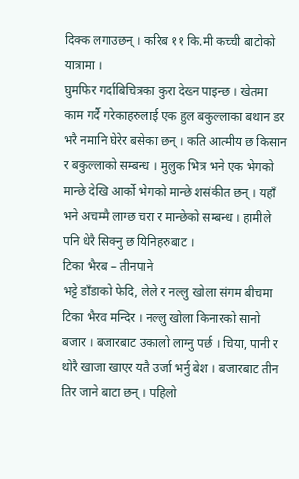दिक्क लगाउछन् । करिब ११ कि.मी कच्ची बाटोको यात्रामा ।
घुमफिर गर्दाबिचित्रका कुरा देख्न पाइन्छ । खेतमा काम गर्दै गरेकाहरुलाई एक हुल बकुल्लाका बथान डर भरै नमानि घेरेर बसेका छन् । कति आत्मीय छ किसान र बकुल्लाको सम्बन्ध । मुलुक भित्र भने एक भेगको मान्छे देखि आर्को भेगको मान्छे शसंकीत छन् । यहाँ भने अचम्मै लाग्छ चरा र मान्छेको सम्बन्ध । हामीले पनि धेरै सिक्नु छ यिनिहरुबाट ।
टिका भैरब – तीनपाने
भट्टे डाँडाको फेदि, लेले र नल्लु खोला संगम बीचमा टिका भैरव मन्दिर । नल्लु खोला किनारको सानो बजार । बजारबाट उकालो लाग्नु पर्छ । चिया, पानी र थोरै खाजा खाएर यतै उर्जा भर्नु बेश । बजारबाट तीन तिर जाने बाटा छन् । पहिलो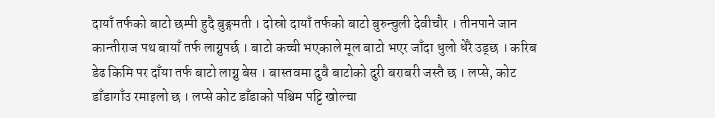दायाँ तर्फको बाटो छम्पी हुदै बुङ्गमती । दोस्रो दायाँ तर्फको बाटो बुरुन्चुली देवीचौर । तीनपाने जान कान्तीराज पथ बायाँ तर्फ लाग्नुपर्छ । बाटो कच्ची भएकाले मूल बाटो भएर जाँदा धुलो धेरै उड्छ । करिब डेढ किमि पर दाँया तर्फ बाटो लाग्नु बेस । बास्तवमा दुवै बाटोको दुरी बराबरी जस्तै छ । लप्से, कोट डाँडागाँउ रमाइलो छ । लप्से कोट डाँडाको पश्चिम पट्टि खोल्चा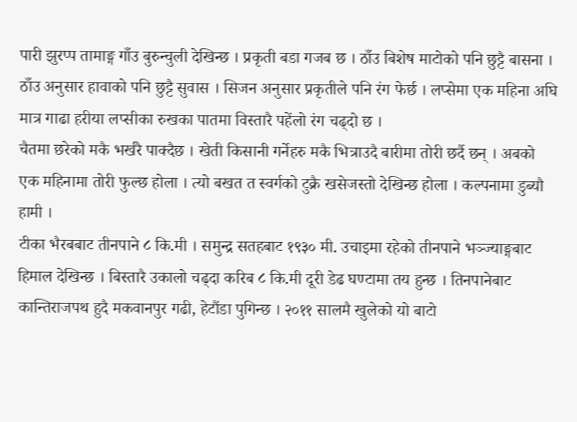पारी झुरप्प तामाङ्ग गाँउ बुरुन्चुली देखिन्छ । प्रकृती बडा गजब छ । ठाँउ बिशेष माटोको पनि छुट्टै बासना । ठाँउ अनुसार हावाको पनि छुट्टै सुवास । सिजन अनुसार प्रकृतीले पनि रंग फेर्छ । लप्सेमा एक महिना अघि मात्र गाढा हरीया लप्सीका रुखका पातमा विस्तारै पहेंलो रंग चढ्दो छ ।
चैतमा छरेको मकै भर्खरै पाक्दैछ । खेती किसानी गर्नेहरु मकै भित्राउदै बारीमा तोरी छर्दै छन् । अबको एक महिनामा तोरी फुल्छ होला । त्यो बखत त स्वर्गको टुक्रै खसेजस्तो देखिन्छ होला । कल्पनामा डुब्यौ हामी ।
टीका भैरबबाट तीनपाने ८ कि.मी । समुन्द्र सतहबाट १९३० मी. उचाइमा रहेको तीनपाने भञ्ज्याङ्गबाट हिमाल देखिन्छ । बिस्तारै उकालो चढ्दा करिब ८ कि.मी दूरी डेढ घण्टामा तय हुन्छ । तिनपानेबाट कान्तिराजपथ हुदै मकवानपुर गढी, हेटौंडा पुगिन्छ । २०११ सालमै खुलेको यो बाटो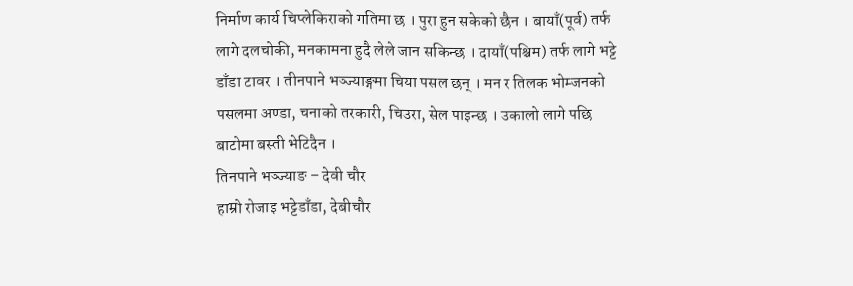निर्माण कार्य चिप्लेकिराको गतिमा छ । पुरा हुन सकेको छैन । बायाँ(पूर्व) तर्फ लागे दलचोकी, मनकामना हुदै लेले जान सकिन्छ । दायाँ(पश्चिम) तर्फ लागे भट्टे डाँडा टावर । तीनपाने भञ्ज्याङ्गमा चिया पसल छन् । मन र तिलक भोम्जनको पसलमा अण्डा, चनाको तरकारी, चिउरा, सेल पाइन्छ । उकालो लागे पछि बाटोमा बस्ती भेटिदैन ।
तिनपाने भञ्ज्याङ – देवी चौर
हाम्रो रोजाइ भट्टेडाँडा, देबीचौर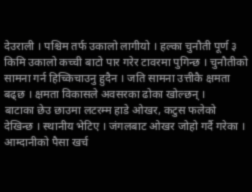देउराली । पश्चिम तर्फ उकालो लागीयो । हल्का चुनौती पूर्ण ३ किमि उकालो कच्ची बाटो पार गरेर टावरमा पुगिन्छ । चुनौतीको सामना गर्न हिच्किचाउनु हुदैन । जति सामना उत्तीकै क्षमता बढ्छ । क्षमता विकासले अवसरका ढोका खोल्छन् ।
बाटाका छेउ छाउमा लटरम्म हाडे ओखर, कटुस फलेको देखिन्छ । स्थानीय भेटिए । जंगलबाट ओखर जोहो गर्दै गरेका । आम्दानीको पैसा खर्च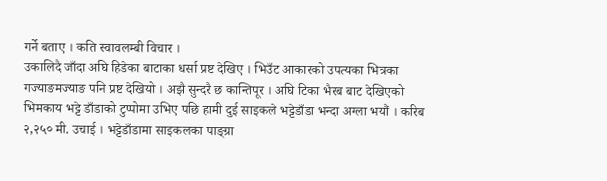गर्ने बताए । कति स्वावलम्बी विचार ।
उकालिदै जाँदा अघि हिडेका बाटाका धर्सा प्रष्ट देखिए । भिउँट आकारको उपत्यका भित्रका गज्याङमज्याङ पनि प्रष्ट देखियो । अझै सुन्दरै छ कान्तिपूर । अघि टिका भैरब बाट देखिएको भिमकाय भट्टे डाँडाको टुप्पोमा उभिए पछि हामी दुई साइकले भट्टेडाँडा भन्दा अग्ला भयौं । करिब २,२५० मी. उचाई । भट्टेडाँडामा साइकलका पाङ्ग्रा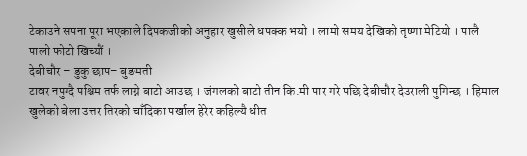टेकाउने सपना पूरा भएकाले दिपकजीको अनुहार खुसीले धपक्क भयो । लामो समय देखिको तृष्णा मेटियो । पालै पालो फोटो खिच्यौं ।
देबीचौर – डुकु छाप– बुङमती
टावर नपुग्दै पश्चिम तर्फ लाग्ने बाटो आउछ । जंगलको बाटो तीन कि.मी पार गरे पछि देबीचौर देउराली पुगिन्छ । हिमाल खुलेको बेला उत्तर तिरको चाँदिका पर्खाल हेरेर कहिल्यै धीत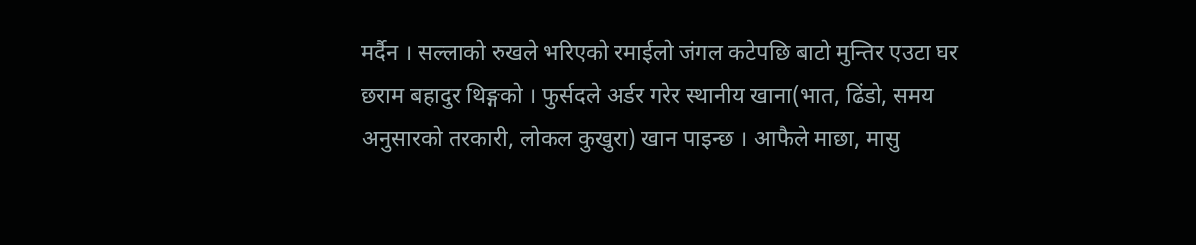मर्दैन । सल्लाको रुखले भरिएको रमाईलो जंगल कटेपछि बाटो मुन्तिर एउटा घर छराम बहादुर थिङ्गको । फुर्सदले अर्डर गरेर स्थानीय खाना(भात, ढिंडो, समय अनुसारको तरकारी, लोकल कुखुरा) खान पाइन्छ । आफैले माछा, मासु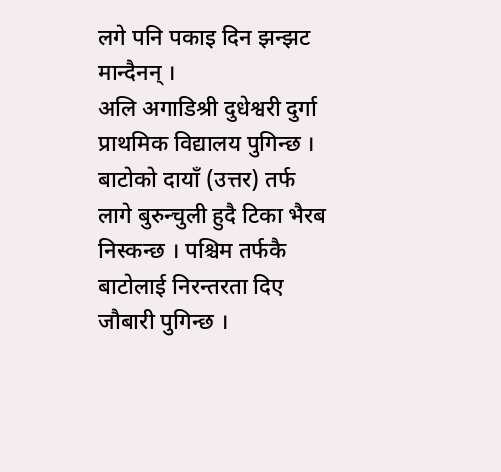लगे पनि पकाइ दिन झन्झट मान्दैनन् ।
अलि अगाडिश्री दुधेश्वरी दुर्गा प्राथमिक विद्यालय पुगिन्छ । बाटोको दायाँ (उत्तर) तर्फ लागे बुरुन्चुली हुदै टिका भैरब निस्कन्छ । पश्चिम तर्फकै बाटोलाई निरन्तरता दिए जौबारी पुगिन्छ ।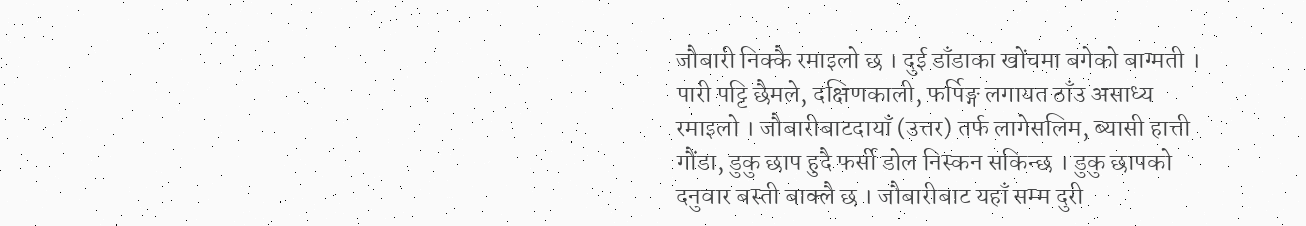जौबारी निक्कै रमाइलो छ । दुई डाँडाका खोंचमा बगेको बाग्मती । पारी पट्टि छैमले, दक्षिणकाली, फर्पिङ्ग लगायत ठाँउ असाध्य रमाइलो । जौबारीबाटदायाँ (उत्तर) तर्फ लागेसलिम, ब्यासी हात्ती गौंडा, डुकु छाप हुदै फर्सी डोल निस्कन सकिन्छ । डुकु छापको दनुवार बस्ती बाक्लै छ । जौबारीबाट यहाँ सम्म दुरी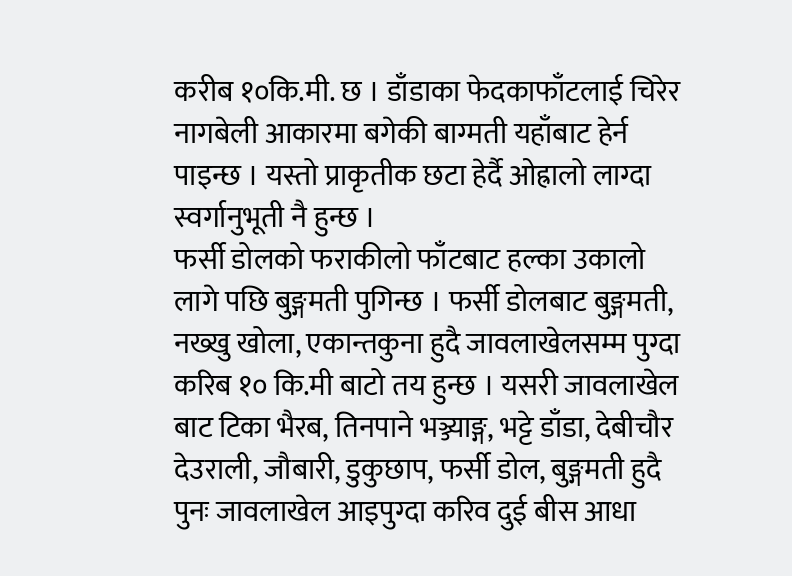करीब १०कि.मी. छ । डाँडाका फेदकाफाँटलाई चिरेर नागबेली आकारमा बगेकी बाग्मती यहाँबाट हेर्न पाइन्छ । यस्तो प्राकृतीक छटा हेर्दै ओह्रालो लाग्दा स्वर्गानुभूती नै हुन्छ ।
फर्सी डोलको फराकीलो फाँटबाट हल्का उकालो लागे पछि बुङ्गमती पुगिन्छ । फर्सी डोलबाट बुङ्गमती, नख्खु खोला, एकान्तकुना हुदै जावलाखेलसम्म पुग्दा करिब १० कि.मी बाटो तय हुन्छ । यसरी जावलाखेल बाट टिका भैरब, तिनपाने भञ्ज्याङ्ग, भट्टे डाँडा, देबीचौर देउराली, जौबारी, डुकुछाप, फर्सी डोल, बुङ्गमती हुदै पुनः जावलाखेल आइपुग्दा करिव दुई बीस आधा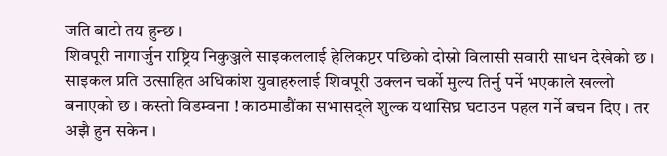जति बाटो तय हुन्छ ।
शिवपूरी नागार्जुन राष्ट्रिय निकुञ्जले साइकललाई हेलिकप्टर पछिको दोस्रो विलासी सवारी साधन देखेको छ । साइकल प्रति उत्साहित अधिकांश युवाहरुलाई शिवपूरी उक्लन चर्को मुल्य तिर्नु पर्ने भएकाले खल्लो बनाएको छ । कस्तो विडम्वना ! काठमाडौंका सभासद्ले शुल्क यथासिघ्र घटाउन पहल गर्ने बचन दिए । तर अझै हुन सकेन ।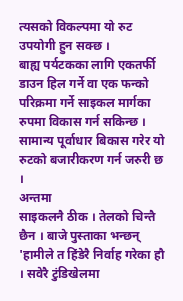त्यसको विकल्पमा यो रुट उपयोगी हुन सक्छ ।
बाह्य पर्यटकका लागि एकतर्फी डाउन हिल गर्ने वा एक फन्को परिक्रमा गर्ने साइकल मार्गका रुपमा विकास गर्न सकिन्छ । सामान्य पूर्वाधार बिकास गरेर यो रुटको बजारीकरण गर्न जरुरी छ ।
अन्तमा
साइकलनै ठीक । तेलको चिन्तै छैन । बाजे पुस्ताका भन्छन् 'हामीले त हिंडेरै निर्वाह गरेका हौ । सवेरै टुंडिखेलमा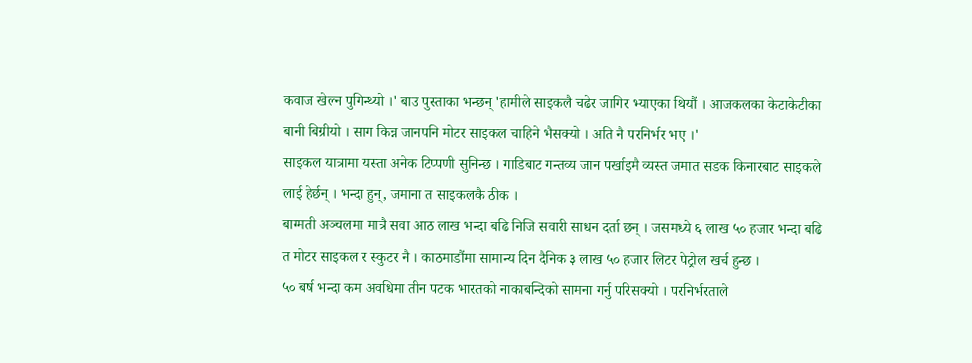कवाज खेल्न पुगिन्थ्यो ।' बाउ पुस्ताका भन्छन् 'हामीले साइकलै चढेर जागिर भ्याएका थियौं । आजकलका केटाकेटीका बानी बिग्रीयो । साग किन्न जानपनि मोटर साइकल चाहिने भैसक्यो । अति नै परनिर्भर भए ।'
साइकल यात्रामा यस्ता अनेक टिप्पणी सुनिन्छ । गाडिबाट गन्तव्य जान पर्खाइमै व्यस्त जमात सडक किनारबाट साइकले लाई हेर्छन् । भन्दा हुन्, जमाना त साइकलकै ठीक ।
बाग्मती अञ्चलमा मात्रै सवा आठ लाख भन्दा बढि निजि सवारी साधन दर्ता छन् । जसमध्ये ६ लाख ५० हजार भन्दा बढि त मोटर साइकल र स्कुटर नै । काठमाडौंमा सामान्य दिन दैनिक ३ लाख ५० हजार लिटर पेट्रोल खर्च हुन्छ ।
५० बर्ष भन्दा कम अवधिमा तीन पटक भारतको नाकाबन्दिको सामना गर्नु परिसक्यो । परनिर्भरताले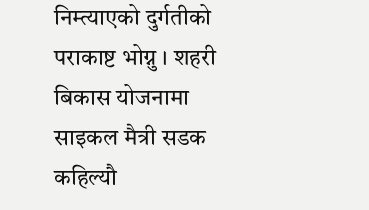निम्त्याएको दुर्गतीको पराकाष्ट भोग्नु । शहरी बिकास योजनामा साइकल मैत्री सडक कहिल्यौ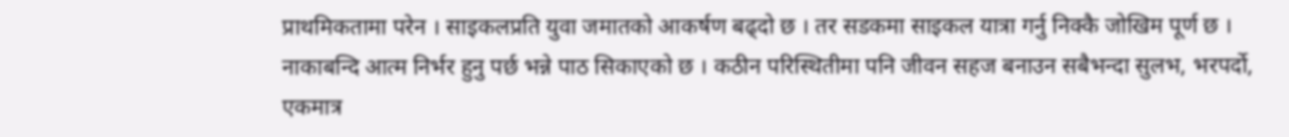प्राथमिकतामा परेन । साइकलप्रति युवा जमातको आकर्षण बढ्दो छ । तर सडकमा साइकल यात्रा गर्नु निक्कै जोखिम पूर्ण छ ।
नाकाबन्दि आत्म निर्भर हुनु पर्छ भन्ने पाठ सिकाएको छ । कठीन परिस्थितीमा पनि जीवन सहज बनाउन सबैभन्दा सुलभ, भरपर्दो, एकमात्र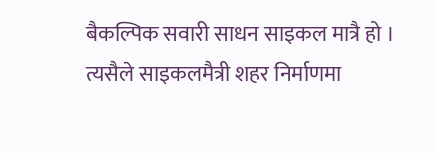बैकल्पिक सवारी साधन साइकल मात्रै हो । त्यसैले साइकलमैत्री शहर निर्माणमा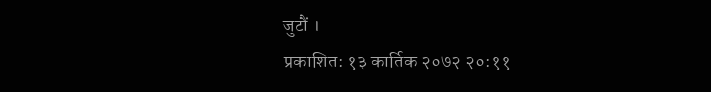जुटौं ।
प्रकाशित: १३ कार्तिक २०७२ २०:११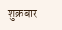शुक्रबार